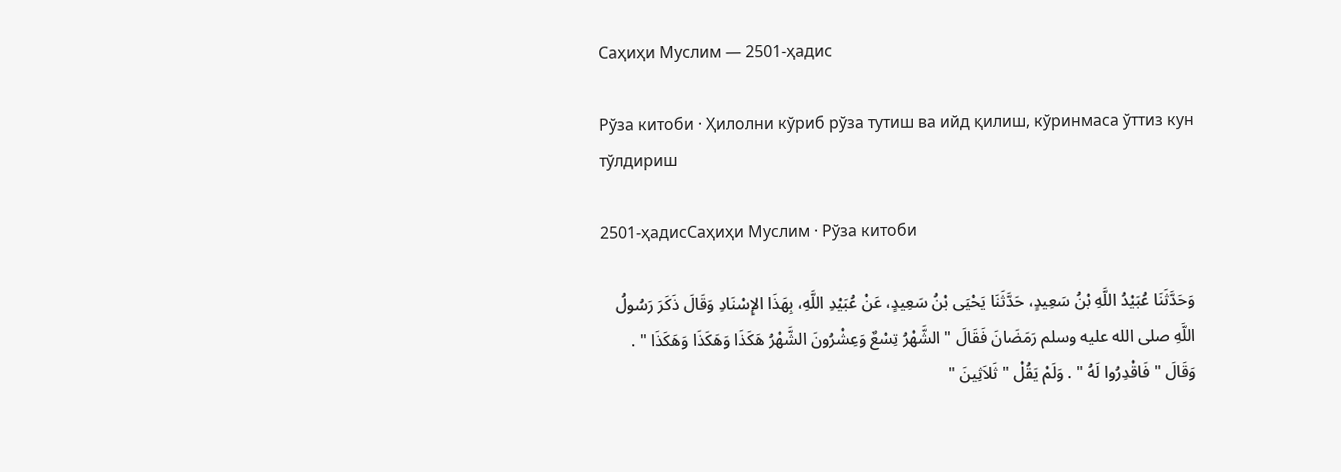Саҳиҳи Муслим — 2501-ҳадис

Рўза китоби · Ҳилолни кўриб рўза тутиш ва ийд қилиш, кўринмаса ўттиз кун тўлдириш

2501-ҳадисСаҳиҳи Муслим · Рўза китоби

وَحَدَّثَنَا عُبَيْدُ اللَّهِ بْنُ سَعِيدٍ، حَدَّثَنَا يَحْيَى بْنُ سَعِيدٍ، عَنْ عُبَيْدِ اللَّهِ، بِهَذَا الإِسْنَادِ وَقَالَ ذَكَرَ رَسُولُ اللَّهِ صلى الله عليه وسلم رَمَضَانَ فَقَالَ " الشَّهْرُ تِسْعٌ وَعِشْرُونَ الشَّهْرُ هَكَذَا وَهَكَذَا وَهَكَذَا " . وَقَالَ " فَاقْدِرُوا لَهُ " . وَلَمْ يَقُلْ " ثَلاَثِينَ "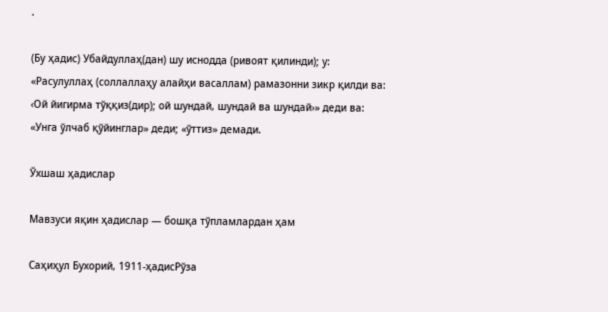.

(Бу ҳадис) Убайдуллаҳ(дан) шу иснодда (ривоят қилинди); у: «Расулуллаҳ (соллаллаҳу алайҳи васаллам) рамазонни зикр қилди ва: ‹Ой йигирма тўққиз(дир); ой шундай, шундай ва шундай›» деди ва: «Унга ўлчаб қўйинглар» деди; «ўттиз» демади.

Ўхшаш ҳадислар

Мавзуси яқин ҳадислар — бошқа тўпламлардан ҳам

Саҳиҳул Бухорий, 1911-ҳадисРўза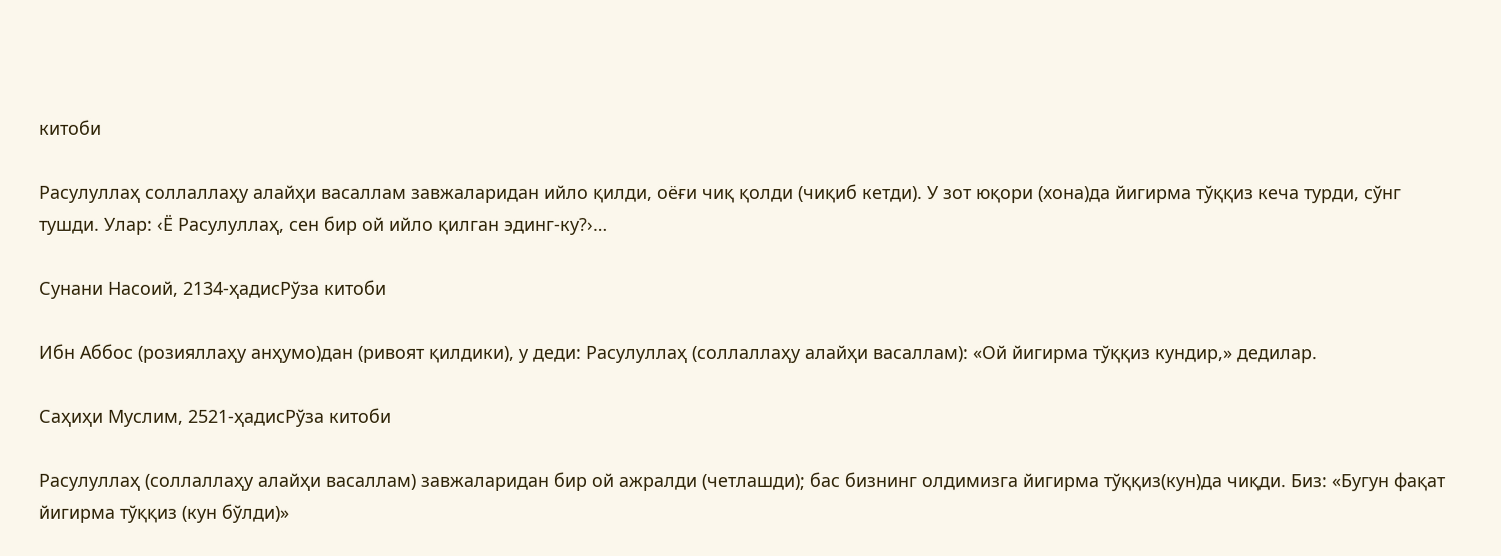китоби

Расулуллаҳ соллаллаҳу алайҳи васаллам завжаларидан ийло қилди, оёғи чиқ қолди (чиқиб кетди). У зот юқори (хона)да йигирма тўққиз кеча турди, сўнг тушди. Улар: ‹Ё Расулуллаҳ, сен бир ой ийло қилган эдинг-ку?›…

Сунани Насоий, 2134-ҳадисРўза китоби

Ибн Аббос (розияллаҳу анҳумо)дан (ривоят қилдики), у деди: Расулуллаҳ (соллаллаҳу алайҳи васаллам): «Ой йигирма тўққиз кундир,» дедилар.

Саҳиҳи Муслим, 2521-ҳадисРўза китоби

Расулуллаҳ (соллаллаҳу алайҳи васаллам) завжаларидан бир ой ажралди (четлашди); бас бизнинг олдимизга йигирма тўққиз(кун)да чиқди. Биз: «Бугун фақат йигирма тўққиз (кун бўлди)»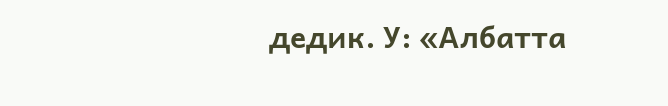дедик. У: «Албатта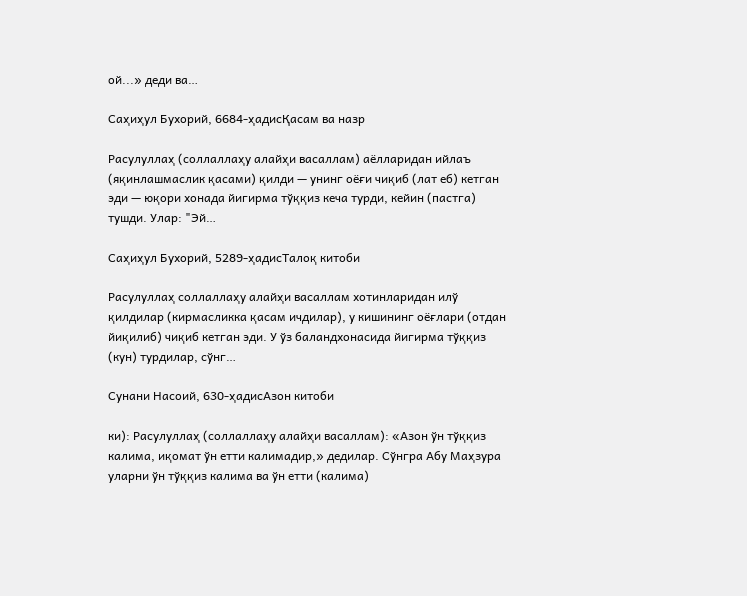ой...» деди ва…

Саҳиҳул Бухорий, 6684-ҳадисҚасам ва назр

Расулуллаҳ (соллаллаҳу алайҳи васаллам) аёлларидан ийлаъ (яқинлашмаслик қасами) қилди — унинг оёғи чиқиб (лат еб) кетган эди — юқори хонада йигирма тўққиз кеча турди, кейин (пастга) тушди. Улар: "Эй…

Саҳиҳул Бухорий, 5289-ҳадисТалоқ китоби

Расулуллаҳ соллаллаҳу алайҳи васаллам хотинларидан илў қилдилар (кирмасликка қасам ичдилар), у кишининг оёғлари (отдан йиқилиб) чиқиб кетган эди. У ўз баландхонасида йигирма тўққиз (кун) турдилар, сўнг…

Сунани Насоий, 630-ҳадисАзон китоби

ки): Расулуллаҳ (соллаллаҳу алайҳи васаллам): «Азон ўн тўққиз калима, иқомат ўн етти калимадир,» дедилар. Сўнгра Абу Маҳзура уларни ўн тўққиз калима ва ўн етти (калима)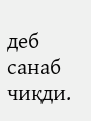деб санаб чиқди.